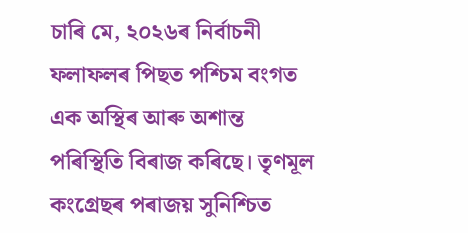চাৰি মে, ২০২৬ৰ নিৰ্বাচনী ফলাফলৰ পিছত পশ্চিম বংগত এক অস্থিৰ আৰু অশান্ত পৰিস্থিতি বিৰাজ কৰিছে। তৃণমূল কংগ্ৰেছৰ পৰাজয় সুনিশ্চিত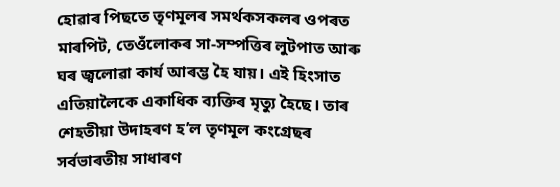হোৱাৰ পিছতে তৃণমূলৰ সমৰ্থকসকলৰ ওপৰত মাৰপিট, তেওঁলোকৰ সা-সম্পত্তিৰ লুটপাত আৰু ঘৰ জ্বলোৱা কাৰ্য আৰম্ভ হৈ যায়। এই হিংসাত এতিয়ালৈকে একাধিক ব্যক্তিৰ মৃত্যু হৈছে। তাৰ শেহতীয়া উদাহৰণ হ’ল তৃণমূল কংগ্ৰেছৰ সৰ্বভাৰতীয় সাধাৰণ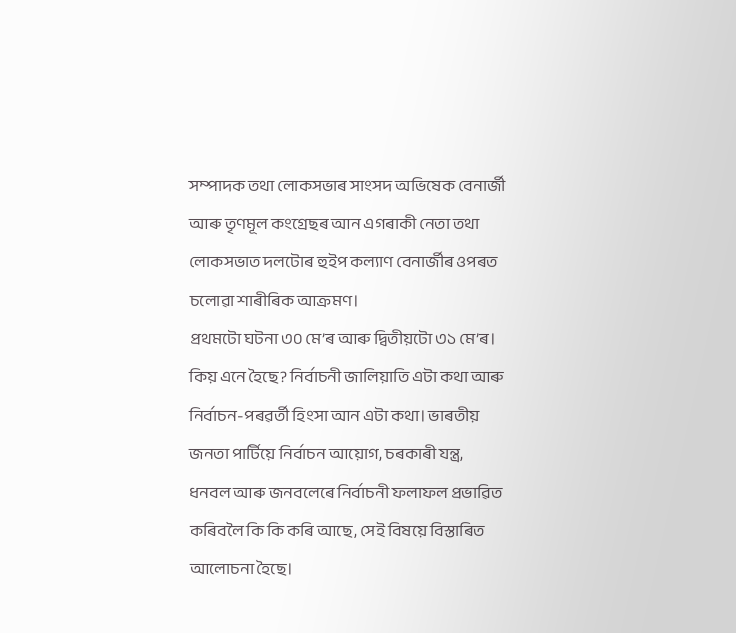সম্পাদক তথা লোকসভাৰ সাংসদ অভিষেক বেনাৰ্জী আৰু তৃণমূল কংগ্ৰেছৰ আন এগৰাকী নেতা তথা লোকসভাত দলটোৰ হুইপ কল্যাণ বেনাৰ্জীৰ ওপৰত চলোৱা শাৰীৰিক আক্ৰমণ।
প্ৰথমটো ঘটনা ৩০ মে’ৰ আৰু দ্বিতীয়টো ৩১ মে’ৰ। কিয় এনে হৈছে? নিৰ্বাচনী জালিয়াতি এটা কথা আৰু নিৰ্বাচন-পৰৱৰ্তী হিংসা আন এটা কথা। ভাৰতীয় জনতা পাৰ্টিয়ে নিৰ্বাচন আয়োগ, চৰকাৰী যন্ত্ৰ, ধনবল আৰু জনবলেৰে নিৰ্বাচনী ফলাফল প্ৰভাৱিত কৰিবলৈ কি কি কৰি আছে, সেই বিষয়ে বিস্তাৰিত আলোচনা হৈছে।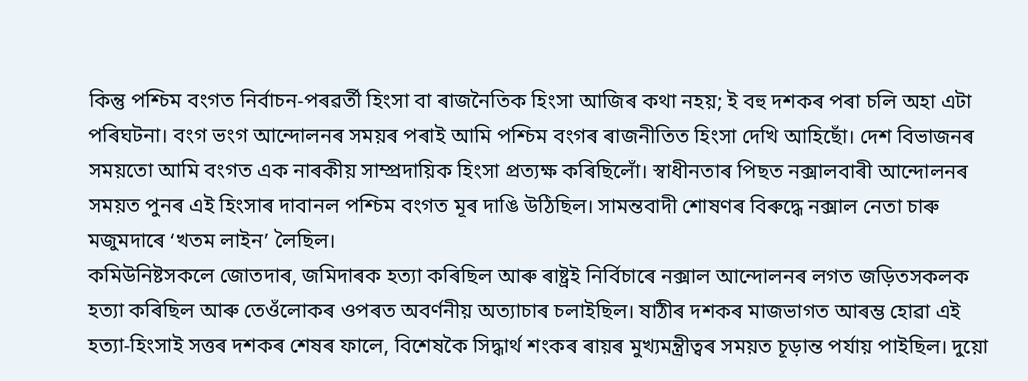কিন্তু পশ্চিম বংগত নিৰ্বাচন-পৰৱৰ্তী হিংসা বা ৰাজনৈতিক হিংসা আজিৰ কথা নহয়; ই বহু দশকৰ পৰা চলি অহা এটা পৰিঘটনা। বংগ ভংগ আন্দোলনৰ সময়ৰ পৰাই আমি পশ্চিম বংগৰ ৰাজনীতিত হিংসা দেখি আহিছোঁ। দেশ বিভাজনৰ সময়তো আমি বংগত এক নাৰকীয় সাম্প্ৰদায়িক হিংসা প্ৰত্যক্ষ কৰিছিলোঁ। স্বাধীনতাৰ পিছত নক্সালবাৰী আন্দোলনৰ সময়ত পুনৰ এই হিংসাৰ দাবানল পশ্চিম বংগত মূৰ দাঙি উঠিছিল। সামন্তবাদী শোষণৰ বিৰুদ্ধে নক্সাল নেতা চাৰু মজুমদাৰে ‘খতম লাইন’ লৈছিল।
কমিউনিষ্টসকলে জোতদাৰ, জমিদাৰক হত্যা কৰিছিল আৰু ৰাষ্ট্ৰই নিৰ্বিচাৰে নক্সাল আন্দোলনৰ লগত জড়িতসকলক হত্যা কৰিছিল আৰু তেওঁলোকৰ ওপৰত অবৰ্ণনীয় অত্যাচাৰ চলাইছিল। ষাঠীৰ দশকৰ মাজভাগত আৰম্ভ হোৱা এই হত্যা-হিংসাই সত্তৰ দশকৰ শেষৰ ফালে, বিশেষকৈ সিদ্ধাৰ্থ শংকৰ ৰায়ৰ মুখ্যমন্ত্ৰীত্বৰ সময়ত চূড়ান্ত পৰ্যায় পাইছিল। দুয়ো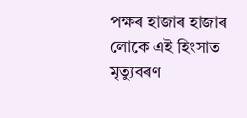পক্ষৰ হাজাৰ হাজাৰ লোকে এই হিংসাত মৃত্যুবৰণ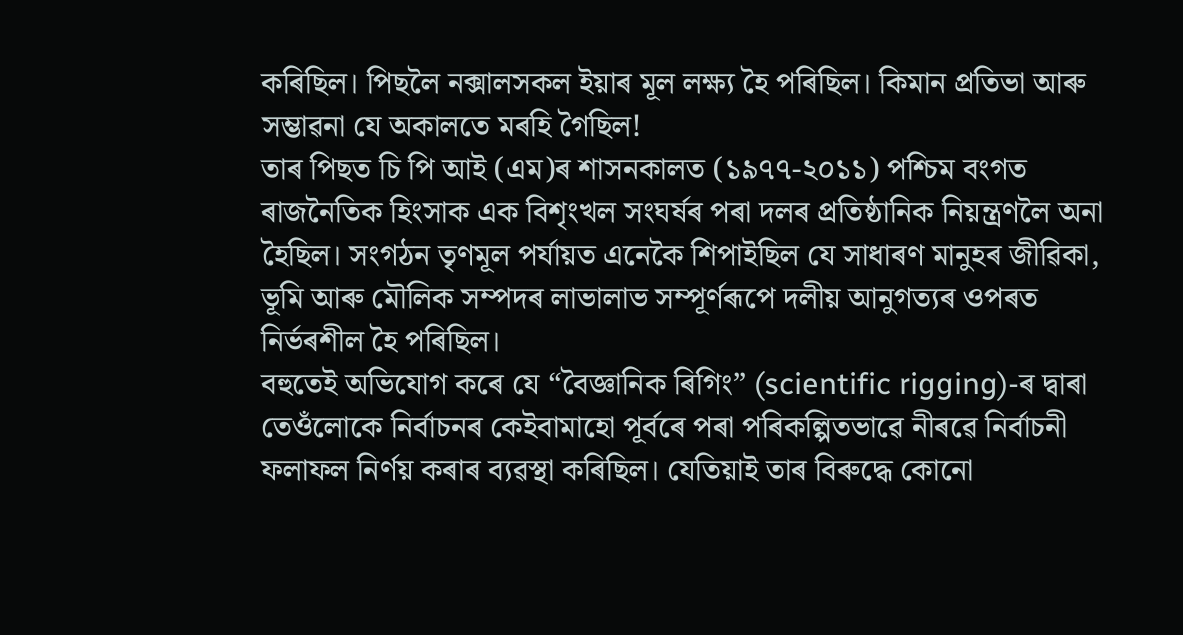কৰিছিল। পিছলৈ নক্সালসকল ইয়াৰ মূল লক্ষ্য হৈ পৰিছিল। কিমান প্ৰতিভা আৰু সম্ভাৱনা যে অকালতে মৰহি গৈছিল!
তাৰ পিছত চি পি আই (এম)ৰ শাসনকালত (১৯৭৭-২০১১) পশ্চিম বংগত ৰাজনৈতিক হিংসাক এক বিশৃংখল সংঘৰ্ষৰ পৰা দলৰ প্ৰতিষ্ঠানিক নিয়ন্ত্ৰণলৈ অনা হৈছিল। সংগঠন তৃণমূল পৰ্যায়ত এনেকৈ শিপাইছিল যে সাধাৰণ মানুহৰ জীৱিকা, ভূমি আৰু মৌলিক সম্পদৰ লাভালাভ সম্পূৰ্ণৰূপে দলীয় আনুগত্যৰ ওপৰত নিৰ্ভৰশীল হৈ পৰিছিল।
বহুতেই অভিযোগ কৰে যে “বৈজ্ঞানিক ৰিগিং” (scientific rigging)-ৰ দ্বাৰা তেওঁলোকে নিৰ্বাচনৰ কেইবামাহো পূৰ্বৰে পৰা পৰিকল্পিতভাৱে নীৰৱে নিৰ্বাচনী ফলাফল নিৰ্ণয় কৰাৰ ব্যৱস্থা কৰিছিল। যেতিয়াই তাৰ বিৰুদ্ধে কোনো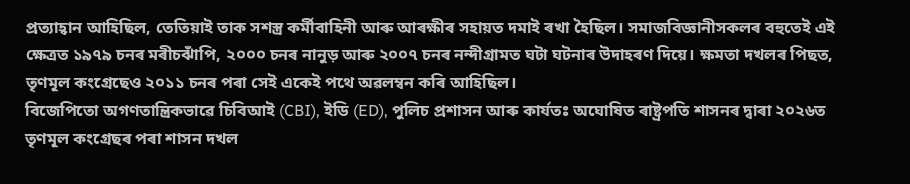প্ৰত্যাহ্বান আহিছিল, তেতিয়াই তাক সশস্ত্ৰ কৰ্মীবাহিনী আৰু আৰক্ষীৰ সহায়ত দমাই ৰখা হৈছিল। সমাজবিজ্ঞানীসকলৰ বহুতেই এই ক্ষেত্ৰত ১৯৭৯ চনৰ মৰীচঝাঁপি, ২০০০ চনৰ নানুড় আৰু ২০০৭ চনৰ নন্দীগ্ৰামত ঘটা ঘটনাৰ উদাহৰণ দিয়ে। ক্ষমতা দখলৰ পিছত, তৃণমূল কংগ্ৰেছেও ২০১১ চনৰ পৰা সেই একেই পথে অৱলম্বন কৰি আহিছিল।
বিজেপিতো অগণতান্ত্ৰিকভাৱে চিবিআই (CBI), ইডি (ED), পুলিচ প্ৰশাসন আৰু কাৰ্যতঃ অঘোষিত ৰাষ্ট্ৰপতি শাসনৰ দ্বাৰা ২০২৬ত তৃণমূল কংগ্ৰেছৰ পৰা শাসন দখল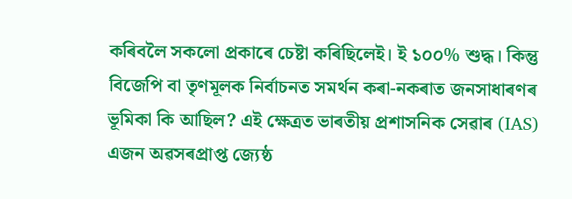কৰিবলৈ সকলো প্ৰকাৰে চেষ্টা কৰিছিলেই। ই ১০০% শুদ্ধ। কিন্তু বিজেপি বা তৃণমূলক নিৰ্বাচনত সমৰ্থন কৰা-নকৰাত জনসাধাৰণৰ ভূমিকা কি আছিল? এই ক্ষেত্ৰত ভাৰতীয় প্ৰশাসনিক সেৱাৰ (IAS) এজন অৱসৰপ্ৰাপ্ত জ্যেষ্ঠ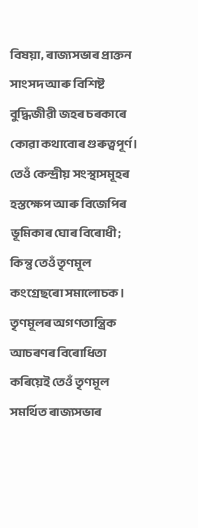বিষয়া, ৰাজ্যসভাৰ প্ৰাক্তন সাংসদ আৰু বিশিষ্ট বুদ্ধিজীৱী জহৰ চৰকাৰে কোৱা কথাবোৰ গুৰুত্বপূৰ্ণ। তেওঁ কেন্দ্ৰীয় সংস্থাসমূহৰ হস্তক্ষেপ আৰু বিজেপিৰ ভূমিকাৰ ঘোৰ বিৰোধী; কিন্তু তেওঁ তৃণমূল কংগ্ৰেছৰো সমালোচক। তৃণমূলৰ অগণতান্ত্ৰিক আচৰণৰ বিৰোধিতা কৰিয়েই তেওঁ তৃণমূল সমৰ্থিত ৰাজ্যসভাৰ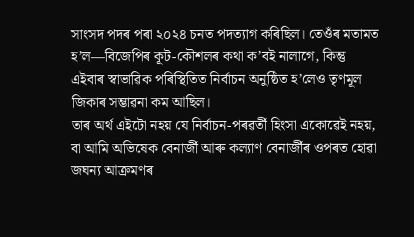সাংসদ পদৰ পৰা ২০২৪ চনত পদত্যাগ কৰিছিল। তেওঁৰ মতামত হ’ল—বিজেপিৰ কূট-কৌশলৰ কথা ক’বই নালাগে, কিন্তু এইবাৰ স্বাভাৱিক পৰিস্থিতিত নিৰ্বাচন অনুষ্ঠিত হ’লেও তৃণমূল জিকাৰ সম্ভাৱনা কম আছিল।
তাৰ অৰ্থ এইটো নহয় যে নিৰ্বাচন-পৰৱৰ্তী হিংসা একোৱেই নহয়, বা আমি অভিষেক বেনাৰ্জী আৰু কল্যাণ বেনাৰ্জীৰ ওপৰত হোৱা জঘন্য আক্ৰমণৰ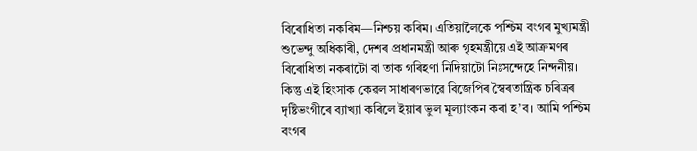বিৰোধিতা নকৰিম—নিশ্চয় কৰিম। এতিয়ালৈকে পশ্চিম বংগৰ মুখ্যমন্ত্ৰী শুভেন্দু অধিকাৰী, দেশৰ প্ৰধানমন্ত্ৰী আৰু গৃহমন্ত্ৰীয়ে এই আক্ৰমণৰ বিৰোধিতা নকৰাটো বা তাক গৰিহণা নিদিয়াটো নিঃসন্দেহে নিন্দনীয়। কিন্তু এই হিংসাক কেৱল সাধাৰণভাৱে বিজেপিৰ স্বৈৰতান্ত্ৰিক চৰিত্ৰৰ দৃষ্টিভংগীৰে ব্যাখ্যা কৰিলে ইয়াৰ ভুল মূল্যাংকন কৰা হ’ব। আমি পশ্চিম বংগৰ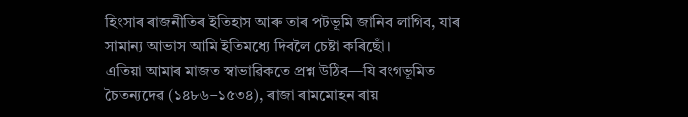হিংসাৰ ৰাজনীতিৰ ইতিহাস আৰু তাৰ পটভূমি জানিব লাগিব, যাৰ সামান্য আভাস আমি ইতিমধ্যে দিবলৈ চেষ্টা কৰিছোঁ।
এতিয়া আমাৰ মাজত স্বাভাৱিকতে প্ৰশ্ন উঠিব—যি বংগভূমিত চৈতন্যদেৱ (১৪৮৬–১৫৩৪), ৰাজা ৰামমোহন ৰায়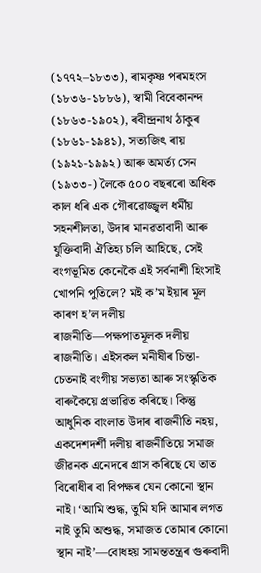(১৭৭২–১৮৩৩), ৰামকৃষ্ণ পৰমহংস (১৮৩৬-১৮৮৬), স্বামী বিবেকানন্দ (১৮৬৩-১৯০২), ৰবীন্দ্রনাথ ঠাকুৰ (১৮৬১-১৯৪১), সত্যজিৎ ৰায় (১৯২১-১৯৯২) আৰু অমৰ্ত্য সেন (১৯৩৩-) লৈকে ৫০০ বছৰৰো অধিক কাল ধৰি এক গৌৰৱোজ্জ্বল ধৰ্মীয় সহনশীলতা, উদাৰ মানৱতাবাদী আৰু যুক্তিবাদী ঐতিহ্য চলি আহিছে, সেই বংগভূমিত কেনেকৈ এই সৰ্বনাশী হিংসাই খোপনি পুতিলে? মই ক’ম ইয়াৰ মূল কাৰণ হ’ল দলীয় ৰাজনীতি—পক্ষপাতমূলক দলীয় ৰাজনীতি। এইসকল মনীষীৰ চিন্তা-চেতনাই বংগীয় সভ্যতা আৰু সংস্কৃতিক বাৰুকৈয়ে প্ৰভাৱিত কৰিছে। কিন্তু আধুনিক বাংলাত উদাৰ ৰাজনীতি নহয়, একদেশদৰ্শী দলীয় ৰাজনীতিয়ে সমাজ জীৱনক এনেদৰে গ্ৰাস কৰিছে যে তাত বিৰোধীৰ বা বিপক্ষৰ যেন কোনো স্থান নাই। ‘আমি শুদ্ধ, তুমি যদি আমাৰ লগত নাই তুমি অশুদ্ধ, সমাজত তোমাৰ কোনো স্থান নাই’—বোধহয় সামন্ততন্ত্ৰৰ গুৰুবাদী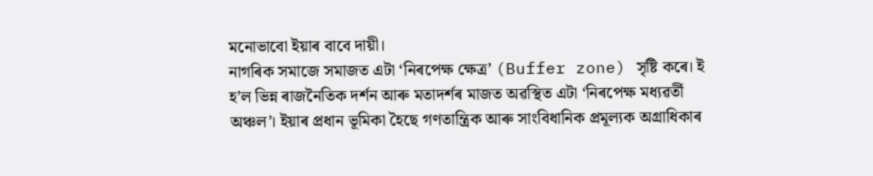মনোভাবো ইয়াৰ বাবে দায়ী।
নাগৰিক সমাজে সমাজত এটা ‘নিৰপেক্ষ ক্ষেত্ৰ’ (Buffer zone) সৃষ্টি কৰে। ই হ’ল ভিন্ন ৰাজনৈতিক দৰ্শন আৰু মতাদৰ্শৰ মাজত অৱস্থিত এটা ‘নিৰপেক্ষ মধ্যৱৰ্তী অঞ্চল’। ইয়াৰ প্ৰধান ভূমিকা হৈছে গণতান্ত্ৰিক আৰু সাংবিধানিক প্ৰমূল্যক অগ্ৰাধিকাৰ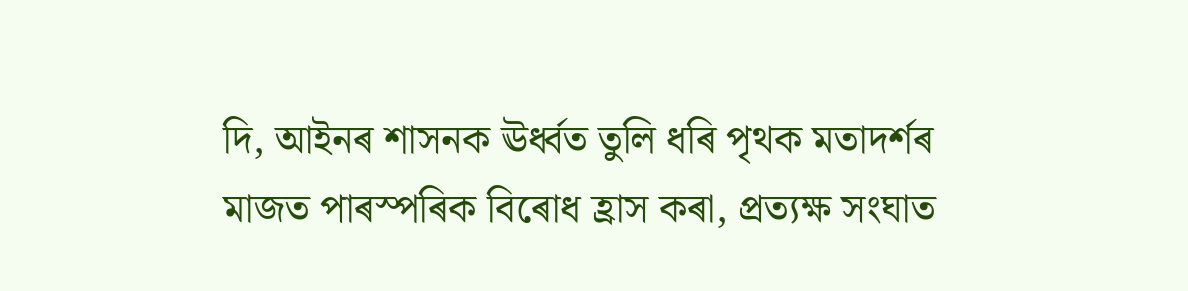দি, আইনৰ শাসনক ঊৰ্ধ্বত তুলি ধৰি পৃথক মতাদৰ্শৰ মাজত পাৰস্পৰিক বিৰোধ হ্ৰাস কৰা, প্ৰত্যক্ষ সংঘাত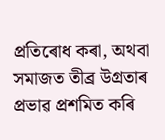প্ৰতিৰোধ কৰা, অথবা সমাজত তীব্ৰ উগ্ৰতাৰ প্ৰভাৱ প্ৰশমিত কৰি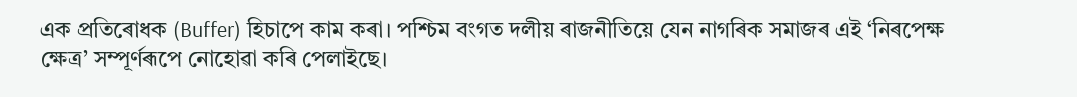এক প্ৰতিৰোধক (Buffer) হিচাপে কাম কৰা। পশ্চিম বংগত দলীয় ৰাজনীতিয়ে যেন নাগৰিক সমাজৰ এই ‘নিৰপেক্ষ ক্ষেত্ৰ’ সম্পূৰ্ণৰূপে নোহোৱা কৰি পেলাইছে।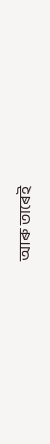আৰু তাৰেই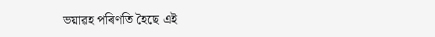ভয়াৱহ পৰিণতি হৈছে এই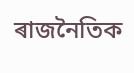ৰাজনৈতিক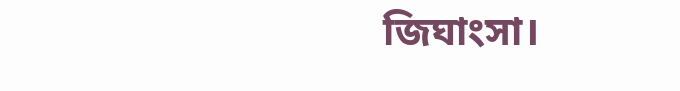জিঘাংসা।